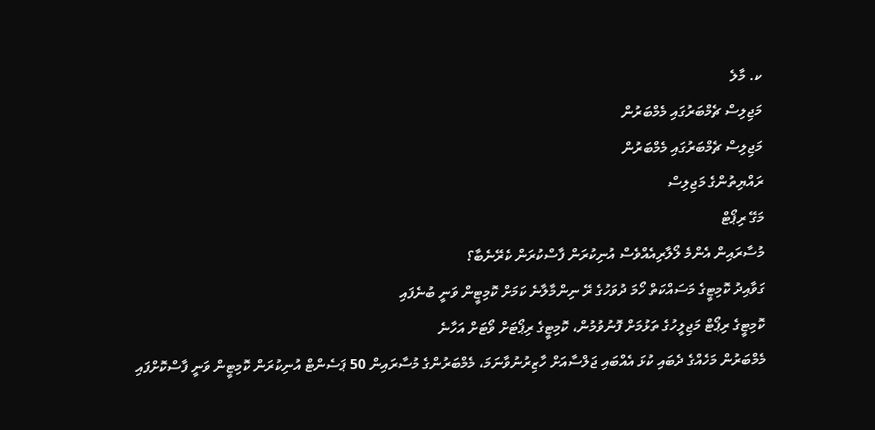ކ. މާލެ
މަޖިލިސް ޗެމްބަރުގައި މެމްބަރުން
މަޖިލިސް ޗެމްބަރުގައި މެމްބަރުން
ރައްޔިތުންގެ މަޖިލިސް
މަގޭ ރިޕޯޓް
މުސާރައިން އެންމެ ލޯލާރިއެއްވެސް އުނިކުރަން ފާސްކުރަން ކެރޭނެބާ؟
ގަވާއިދު ކޮމިޓީގެ މަސައްކަތް ހޯމަ ދުވަހުގެ ރޭ ނިންމާލާނެ ކަމަށް ކޮމިޓީން ވަނީ ބުނެފައި
ކޮމިޓީގެ ރިޕޯޓް މަޖިލީހުގެ ތަޅުމަށް ފޮނުވުމުން، ކޮމިޓީގެ ރިޕޯޓަށް ވޯޓަށް އަހާނެ
މެމްބަރުން މަހެއްގެ ދެބައި ކުޅަ އެއްބައި ޖަލްސާއަށް ހާޒިރުނުވާނަމަ، މެމްބަރުންގެ މުސާރައިން 50 ޕަސެންޓް އުނިކުރަން ކޮމިޓީން ވަނީ ފާސްކޮށްފައި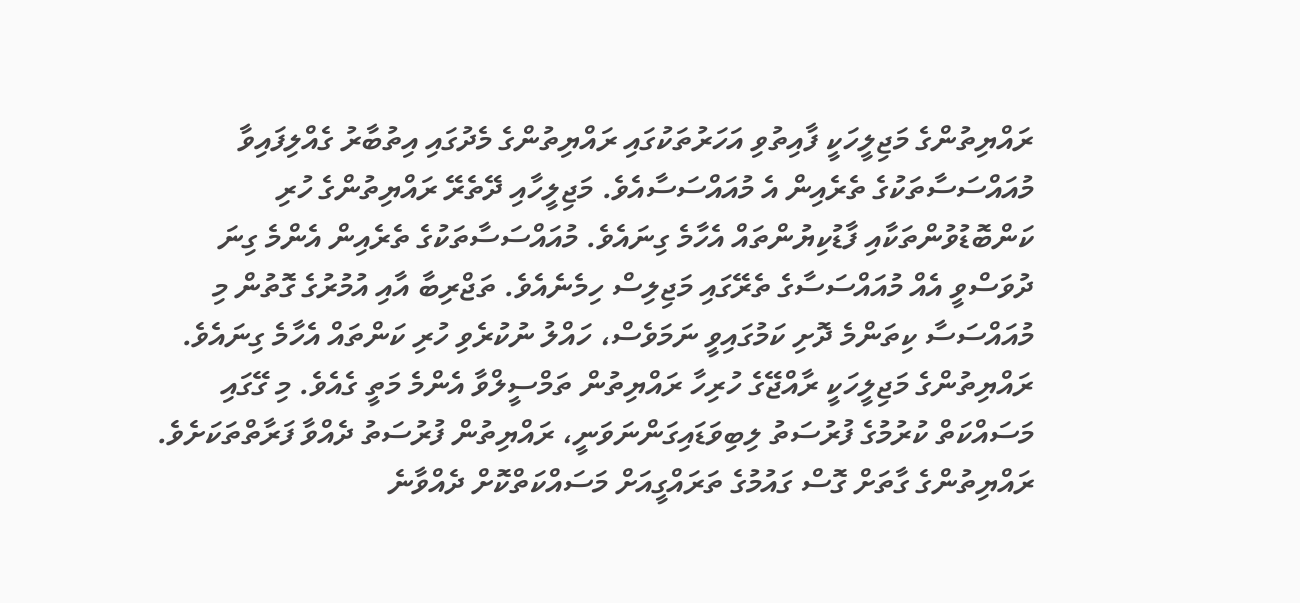ރައްޔިތުންގެ މަޖިލީހަކީ ފާއިތުވި އަހަރުތަކުގައި ރައްޔިތުންގެ މެދުގައި އިތުބާރު ގެއްލިފައިވާ މުއައްސަސާތަކުގެ ތެރެއިން އެ މުއައްސަސާއެވެ. މަޖިލީހާއި ދޭތެރޭ ރައްޔިތުންގެ ހުރި ކަންބޮޑުވުންތަކާއި ފާޑުކިޔުންތައް އެހާމެ ގިނައެވެ. މުއައްސަސާތަކުގެ ތެރެއިން އެންމެ ގިނަ ދުވަސްވީ އެއް މުއައްސަސާގެ ތެރޭގައި މަޖިލިސް ހިމެނެއެވެ. ތަޖްރިބާ އާއި އުމުރުގެ ގޮތުން މި މުއައްސަސާ ކިތަންމެ ދޮށި ކަމުގައިވީ ނަމަވެސް، ހައްލު ނުކުރެވި ހުރި ކަންތައް އެހާމެ ގިނައެވެ.
ރައްޔިތުންގެ މަޖިލީހަކީ ރާއްޖޭގެ ހުރިހާ ރައްޔިތުން ތަމްސީލްވާ އެންމެ މަތީ ގެއެވެ. މި ގޭގައި މަސައްކަތް ކުރުމުގެ ފުރުސަތު ލިބިވަޑައިގަންނަވަނީ، ރައްޔިތުން ފުރުސަތު ދެއްވާ ފަރާތްތަކަށެވެ. ރައްޔިތުންގެ ގާތަށް ގޮސް ގައުމުގެ ތަރައްގީއަށް މަސައްކަތްކޮށް ދެއްވާނެ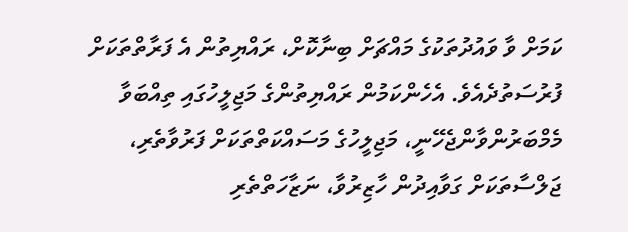ކަމަށް ވާ ވައުދުތަކުގެ މައްޗަށް ބިނާކޮށް، ރައްޔިތުން އެ ފަރާތްތަކަށް ފުރުސަތުދެއެވެ. އެހެންކަމުން ރައްޔިތުންގެ މަޖިލީހުގައި ތިއްބަވާ މެމްބަރުންވާންޖެހޭނީ، މަޖިލީހުގެ މަސައްކަތްތަކަށް ފަރުވާތެރި، ޖަލްސާތަކަށް ގަވާއިދުން ހާޒިރުވާ، ނަޒާހަތްތެރި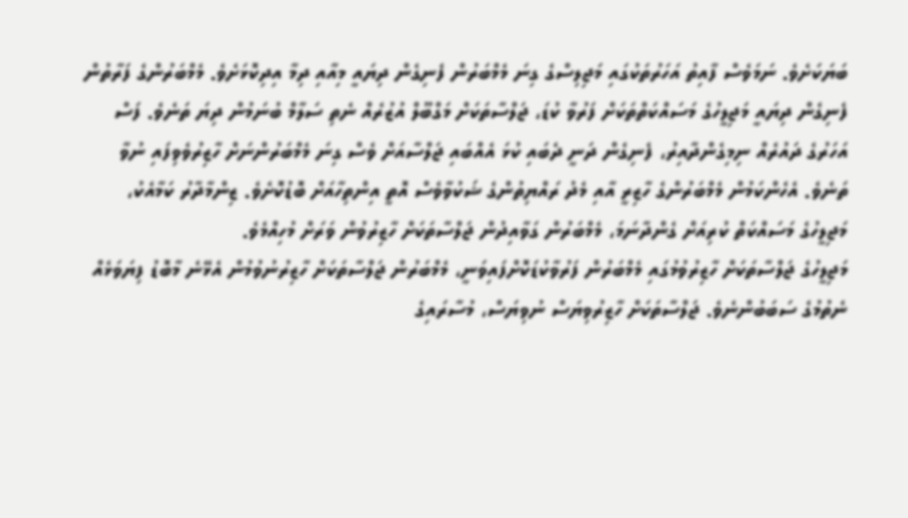ބަޔަކަށެވެ. ނަމަވެސް ފާއިތު އަހަރުތަކުގައި މަޖިލިސްގެ ގިނަ މެމްބަރުން ފެނިގެން ދިޔައީ މިއާއި ދިމާ އިދިކޮޅަށެވެ. މެމްބަރުންގެ ފަރާތުން ފެނިގެން ދިޔައީ މަޖިލީހުގެ މަސައްކަތްތަކަށް ފަރުވާ ކުޑަ، ޖަލްސާތަކަށް މަގްބޫލް އުޒުރެއް ނެތި ސަލާމް ބުނަމުން ދިޔަ ތަނެވެ. ފަސް އަހަރުގެ ދައުރެއް ނިމިގެންދާއިރު، ފެނިގެން ދަނީ ދެބައި ކުޅަ އެއްބައި ޖަލްސާއަށް ވެސް ގިނަ މެމްބަރުންނަށް ހާޒިރުވެވިފައި ނުވާ ތަނެވެ. އެހެންކަމުން މެމްބަރުންގެ ހާޒިރީ އާއި މެދު ރައްޔިތުންގެ ޝަކުވާވެސް އޮތީ އިންތިހާއަށް ބޮޑުކޮށެވެ. ޒިންމާދާރު ކަމާއެކު، މަޖިލީހުގެ މަސައްކަތް ކުރިއަށް ގެންދާނަމަ، މެމްބަރުން ގަވާއިދުން ޖަލްސާތަކަށް ހާޒިރުވުން ވަރަށް މުހިއްމެވެ.
މަޖިލީހުގެ ޖަލްސާތަކަށް ހާޒިރުވުމުގައި މެމްބަރުން ފަރުވާކުޑަކޮށްފައިވަނީ، މެމްބަރުން ޖަލްސާތަކަށް ހާޒިރުނުވުމުން އެޅޭނެ މާބޮޑު ފިޔަވަޅެއް ނެތުމުގެ ސަބަބުންނެވެ. ޖަލްސާތަކަށް ހާޒިރުވިޔަސް ނުވިޔަސް، މުސާރައިގެ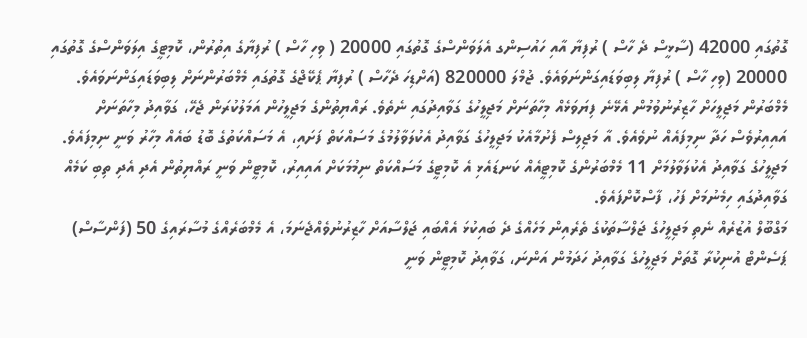ގޮތުގައި 42000 (ސާޅީސް ދެ ހާސް ) ރުފިޔާ އާއި ހައުސިންގ އެލަވަންސްގެ ގޮތުގައި 20000 ( ވިހި ހާސް ) ރުފިޔާގެ އިތުރުން، ކޮމިޓީގެ އިލަވަންސްގެ ގޮތުގައި 20000 (ވިހި ހާސް ) ރުފިޔާ ލިބިވަޑައިގަންނަވައެވެ. ޖުމްލަ 820000 (އަށްޑިހަ ދެހާސް ) ރުފިޔާ ޕެކޭޖްގެ ގޮތުގައި މެމްބަރުންނަށް ލިބިވަޑައިގަންނަވައެވެ.
މެމްބަރުން މަޖިލީހަށް ހާޒިރުނުވުމުން އެޅޭނެ ފިޔަވަޅެއް މިހާތަނަށް މަޖިލީހުގެ ގަވާއިދުގައި ނެތެވެ. ރައްޔިތުންގެ މަޖިލީހުން އަމަލުކުރަން ޖެހޭ، ގަވާއިދު މިހާތަނަށް އައިއިރުވެސް ހަދާ ނިމިފައެއް ނުވެއެވެ. އާ މަޖިލިސް ފެށުމާއެކު މަޖިލީހުގެ ގަވާއިދު އެކުލަވާލުމުގެ މަސައްކަތް ފަށައި، އެ މަސައްކަތުގެ ބޮޑު ބައެއް މިހާރު ވަނީ ނިމިފައެވެ. މަޖިލީހުގެ ގަވާއިދު އެކުލަވާލުމަށް 11 މެމްބަރުންގެ ކޮމިޓީއެއް ކަނޑައެޅި އެ ކޮމިޓީގެ މަސައްކަތް ނިމުމަކަށް އައިއިރު، ކޮމިޓީން ވަނީ ރައްޔިތުން އެދި އެދި ތިބި ކަމެއް ގަވާއިދުގައި ހިމެނުމަށް ފަހު، ފާސްކޮށްފައެވެ.
މަގްބޫލް އުޒުރެއް ނެތި މަޖިލީހުގެ ޖަލްސާތަކުގެ ތެރެއިން މަހެއްގެ ދެ ބައިކުޅަ އެއްބައި ޖަލްސާއަށް ހާޒިރުނުވެއްޖެނަމަ، އެ މެމްބަރެއްގެ މުސާރައިގެ 50 (ފަންސާސް) ޕަސެންޓް އުނިކުރާ ގޮތަށް މަޖިލީހުގެ ގަވާއިދު ހަދަމުން އަންނަ، ގަވާއިދު ކޮމިޓީން ވަނީ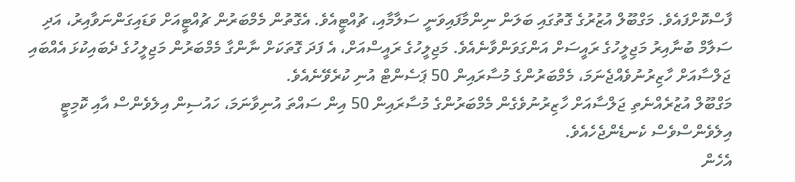ފާސްކޮށްފައެވެ. މަގްބޫލް އުޒުރުގެ ގޮތުގައި ބަލަން ނިންމާފައިވަނީ ސަލާމާއި، ޗުއްޓީއެވެ. އެގޮތުން މެމްބަރުން ޗުއްޓީއަށް ވަޑައިގަންނަވާއިރު، އަދި ސަލާމް ބުނާއިރު މަޖިލީހުގެ ރައީސަށް އަންގަވަންވާނެއެވެ. މަޖިލީހުގެ ރައީސްއަށް، އެ ފަދަ ގޮތަކަށް ނާންގާ މެމްބަރުން މަޖިލީހުގެ ދެބައިކުޅަ އެއްބައި ޖަލްސާއަށް ހާޒިރުނުވެއްޖެނަމަ، މެމްބަރުންގެ މުސާރައިން 50 ޕަސެންޓް އުނި ކުރެވޭނެއެވެ.
މަގްބޫލް އުޒުރެއްނެތި ޖަލްސާއަށް ހާޒިރުނުވެގެން މެމްބަރުންގެ މުސާރައިން 50 އިން ސައްތަ އުނިވާނަމަ، ހައުސިން އިލެވެންސް އާއި ކޮމިޓީ އިލެވެންސްވެސް ކެނޑެންޖެހެއެވެ.
އެހެން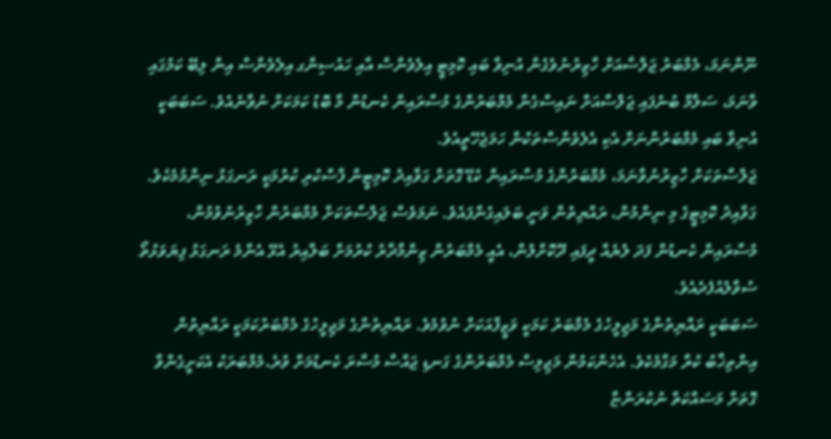ނޫންނަމަ، މެމްބަރު ޖަލްސާއަށް ހާޒިރުނުވެގެން އުނިވާ ބައި ކޮމިޓީ އިލެވެންސް އާއި ހައުސިންގ އިލެވެންސް އިން ލިބޭ ކަމުގައި ވާނަމަ، ސަލާމް ބުނެފައި ޖަލްސާއަށް ނައިސްގެން މެމްބަރުންގެ މުސާރައިން ކެނޑުން މާ ބޮޑު ކަމަކަށް ނުވާނެއެވެ. ސަބަބަކީ އުނިވާ ބައި މެމްބަރުންނަށް އެކި އެލެވެންސްތަކުން ހަމަޖެހޭތީއެވެ.
ޖަލްސާތަކަށް ހާޒިރުނުވާނަމަ، މެމްބަރުންގެ މުސާރައިން ކެޑޭ ގޮތަށް ގަވާއިދު ކޮމިޓީން ފާސްކުރި ކުރުމަކީ ރަނގަޅު ނިންމުމެކެވެ. ގަވާއިދު ކޮމިޓީގެ މި ނިންމުން، ރައްޔިތުން ވަނީ ބަލައިގެންފައެވެ. ނަމަވެސް ޖަލްސާތަކަށް މެމްބަރުން ހާޒިރުނުވުމުން، މުސާރައިން ކެނޑުން ފަދަ ލުޔެއް ދީފައި ދޫކޮށްލުން، އެއީ މެމްބަރުން ޒިންމާދާރު ކުރުމަށް ބަލާއިރު އެޅޭ އެންމެ ރަނގަޅު ފިޔަވަޅުތޯ ސުވާލުއުފެދެއެވެ.
ސަބަބަކީ ރައްޔިތުންގެ މަޖިލީހުގެ މެމްބަރު ކަމަކީ ވަޒީފާއަކަށް ނުވުމެވެ. ރައްޔިތުންގެ މަޖިލީހުގެ މެމްބަރުކަމަކީ ރައްޔިތުން އިންތިޚާބު ކުރާ މަގާމެކެވެ. އެހެންކަމުން މަޖިލިސް މެމްބަރުންގެ ގަނޑި ޖައްސާ މުސާރަ ކެނޑުމަށް ވުރެ،މެމްބަރަކު އެކަށީގެންވާ ގޮތަށް މަސައްކަތް ނުކުރަންޏާ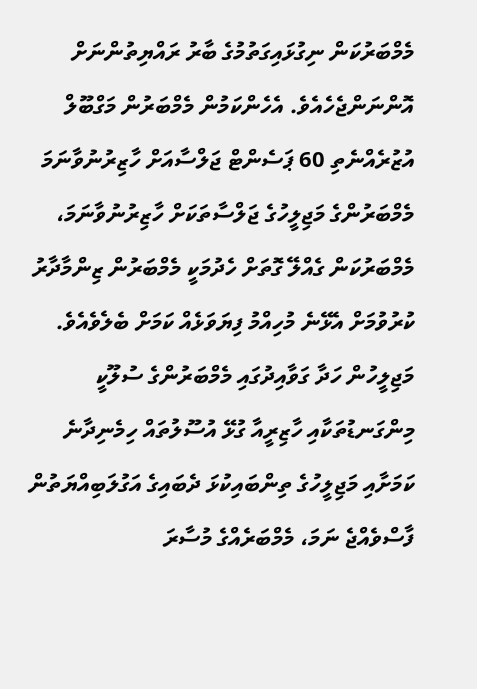މެމްބަރުކަން ނިގުޅައިގަތުމުގެ ބާރު ރައްޔިތުންނަށް އޮންނަންޖެހެއެވެ. އެހެންކަމުން މެމްބަރުން މަގްބޫލް އުޒުރެއްނެތި 60 ޕަސެންޓް ޖަލްސާއަށް ހާޒިރުނުވާނަމަ މެމްބަރުންގެ މަޖިލީހުގެ ޖަލްސާތަކަށް ހާޒިރުނުވާނަމަ، މެމްބަރުކަން ގެއްލޭ ގޮތަށް ހެދުމަކީ މެމްބަރުން ޒިންމާދާރު ކުރުވުމަށް އެޅޭނެ މުހިއްމު ފިޔަވަޅެއް ކަމަށް ބެލެވެއެވެ.
މަޖިލީހުން ހަދާ ގަވާއިދުގައި މެމްބަރުންގެ ސުލޫކީ މިންގަނޑުތަކާއި ހާޒިރީއާ ގުޅޭ އުސޫލުތައް ހިމެނިދާނެ ކަމަށާއި މަޖިލީހުގެ ތިންބައިކުޅަ ދެބައިގެ އަގުލަބިއްޔަތުން ފާސްވެއްޖެ ނަމަ، މެމްބަރެއްގެ މުސާރަ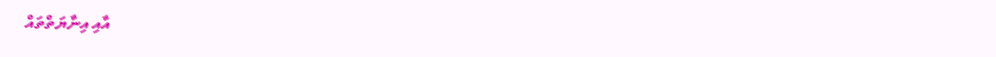އާއި އިނާޔަތްތައް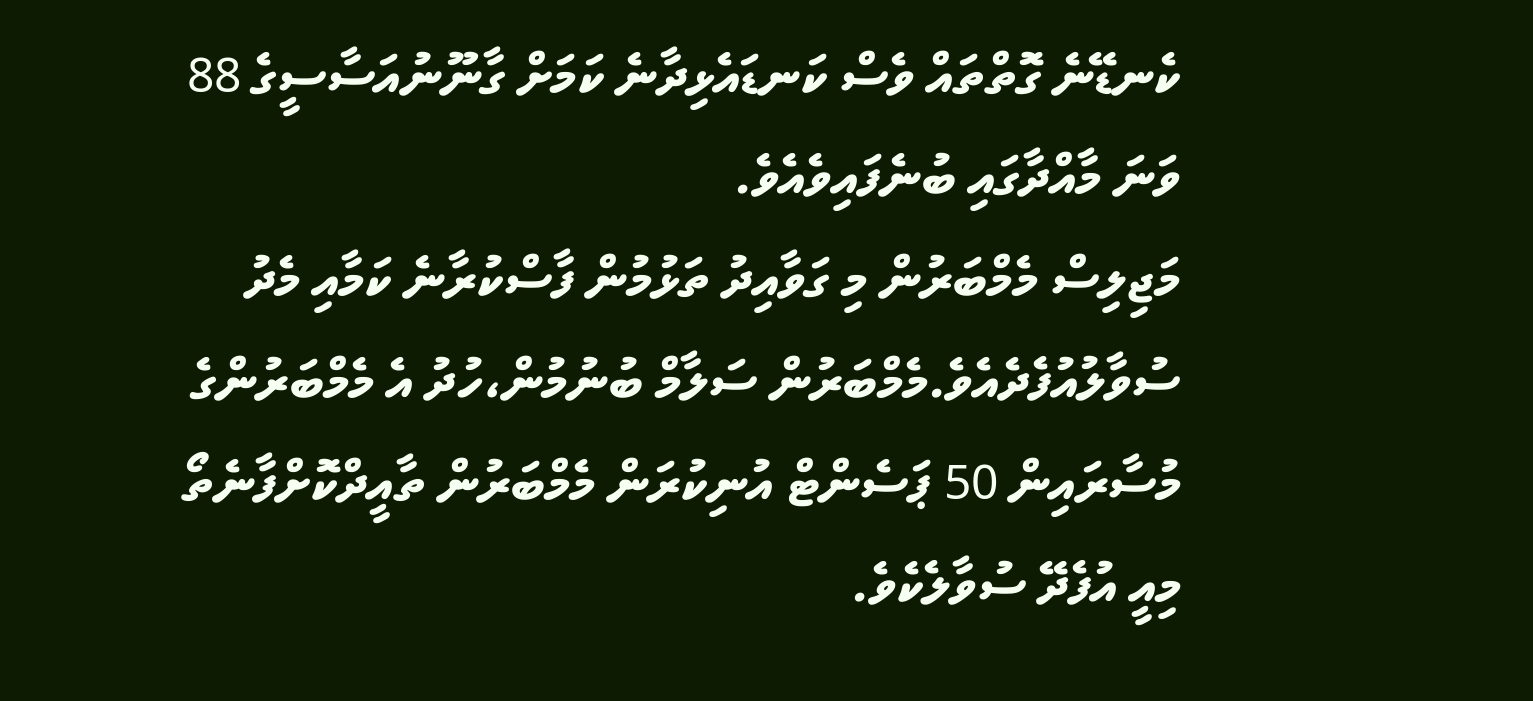ކެނޑޭނެ ގޮތްތައް ވެސް ކަނޑައެޅިދާނެ ކަމަށް ގާނޫނުއަސާސީގެ 88 ވަނަ މާއްދާގައި ބުނެފައިވެއެވެ.
މަޖިލިސް މެމްބަރުން މި ގަވާއިދު ތަޅުމުން ފާސްކުރާނެ ކަމާއި މެދު ސުވާލުއުފެދެއެވެ.މެމްބަރުން ސަލާމް ބުނުމުން،ހުދު އެ މެމްބަރުންގެ މުސާރައިން 50 ޕަސެންޓް އުނިކުރަން މެމްބަރުން ތާއީދްކޮށްފާނެތޯ މިއީ އުފެދޭ ސުވާލެކެވެ.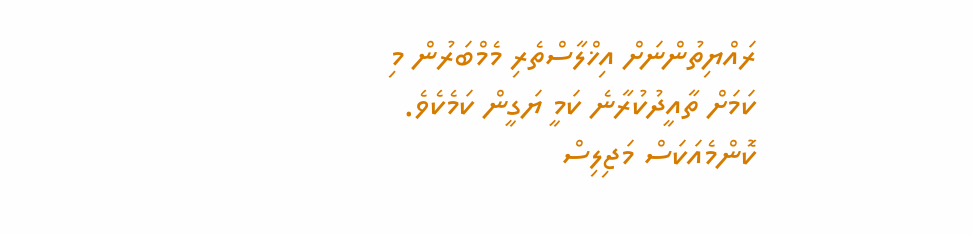ރައްޔިތުންނަށް އިޚްލާސްތެރި މެމްބަރުން މި ކަމަށް ތާއީދުކުރާނެ ކަމީ ޔަގީން ކަމެކެވެ. ކޮންމެއަކަސް މަޖިލިސް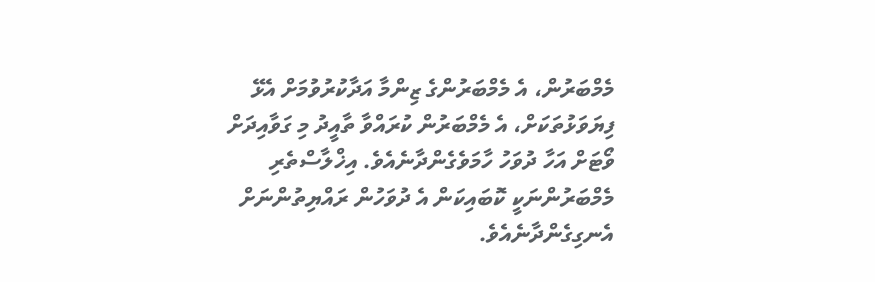މެމްބަރުން، އެ މެމްބަރުންގެ ޒިންމާ އަދާކުރުވުމަށް އެޅޭ ފިޔަވަޅުތަކަށް، އެ މެމްބަރުން ކުރައްވާ ތާއީދު މި ގަވާއިދަށް ވޯޓަށް އަހާ ދުވަހު ހާމަވެގެންދާނެއެވެ. އިޚްލާސްތެރި މެމްބަރުންނަކީ ކޮބައިކަން އެ ދުވަހުން ރައްޔިތުންނަށް އެނގިގެންދާނެއެވެ.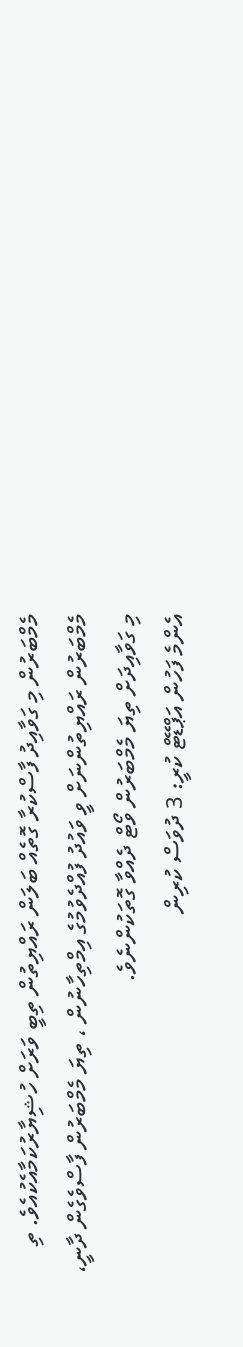މެމްބަރުން މި ގަވާއިދު ފާސްކުރާ ގޮތެއް ބަލަން ރައްޔިތުން ތިބީ ވަރަށް ހުޝިޔާރުކަމާއެކުއެވެ. ތި މެމްބަރުން ރައްޔިތުންނަށް ވީ ވައުދު ފުއްދެވުމުގެ އިމްތިހާނުން ، ތިޔަ މެމްބަރުން ފާސްވެގެން ދާނީ، މި ގަވާއިދަށް ތިޔަ މެމްބަރުން ވޯޓް ދެއްވާ ގޮތަކުންނެވެ.
އެންމެ ފަހުން އަޕްޑޭޓް ކުރީ: 3 ދުވަސް ކުރިން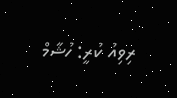ރިވިއު ކުރީ: ހުޝާމް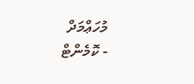މުހަޢްމަދް
- ކޮމެންޓް